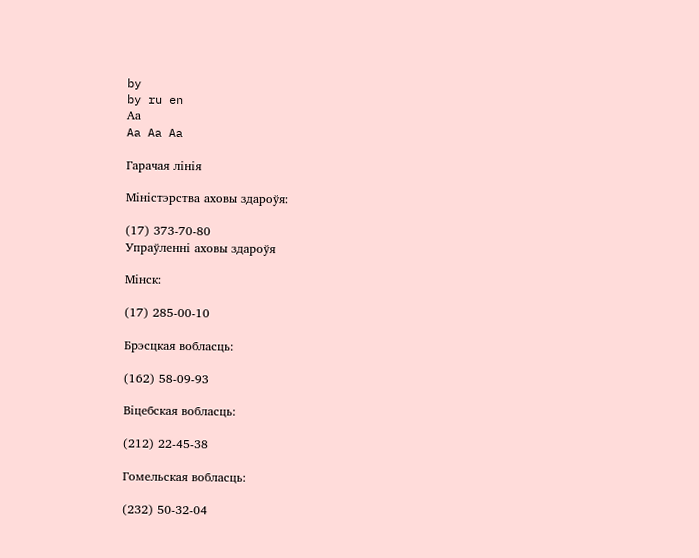by
by ru en
Аа
Aa Aa Aa

Гарачая лінія

Міністэрства аховы здароўя:

(17) 373-70-80
Упраўленнi аховы здароўя

Мінск:

(17) 285-00-10

Брэсцкая вобласць:

(162) 58-09-93

Віцебская вобласць:

(212) 22-45-38

Гомельская вобласць:

(232) 50-32-04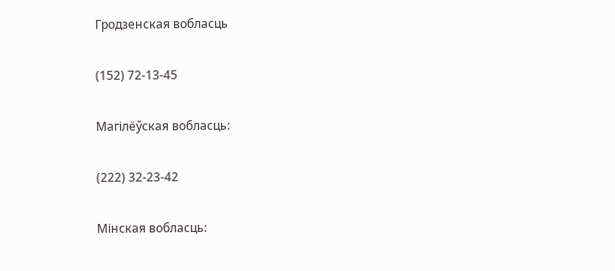Гродзенская вобласць

(152) 72-13-45

Магілёўская вобласць:

(222) 32-23-42

Мінская вобласць: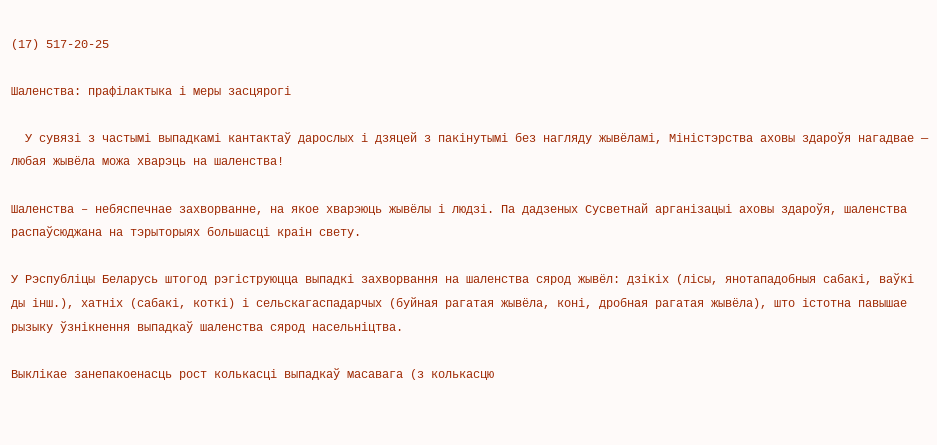(17) 517-20-25

Шаленства: прафілактыка і меры засцярогі

  У сувязі з частымі выпадкамі кантактаў дарослых і дзяцей з пакінутымі без нагляду жывёламі, Міністэрства аховы здароўя нагадвае — любая жывёла можа хварэць на шаленства!

Шаленства – небяспечнае захворванне, на якое хварэюць жывёлы і людзі. Па дадзеных Сусветнай арганізацыі аховы здароўя, шаленства распаўсюджана на тэрыторыях большасці краін свету.

У Рэспубліцы Беларусь штогод рэгіструюцца выпадкі захворвання на шаленства сярод жывёл: дзікіх (лісы, янотападобныя сабакі, ваўкі ды інш.), хатніх (сабакі, коткі) і сельскагаспадарчых (буйная рагатая жывёла, коні, дробная рагатая жывёла), што істотна павышае рызыку ўзнікнення выпадкаў шаленства сярод насельніцтва.

Выклікае занепакоенасць рост колькасці выпадкаў масавага (з колькасцю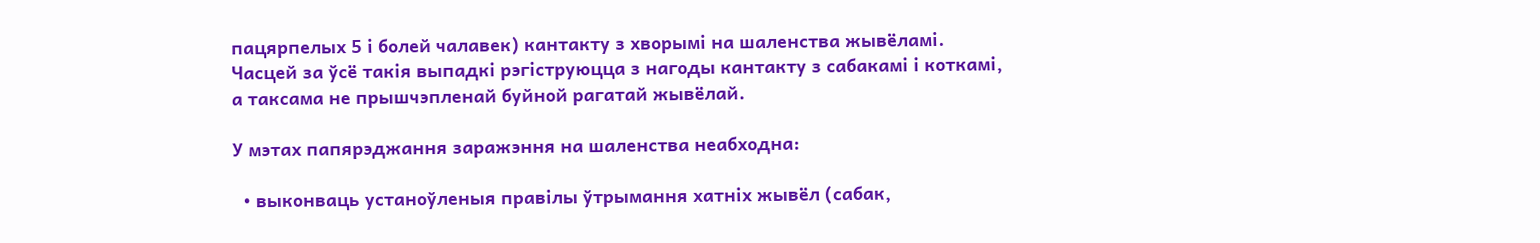пацярпелых 5 і болей чалавек) кантакту з хворымі на шаленства жывёламі. Часцей за ўсё такія выпадкі рэгіструюцца з нагоды кантакту з сабакамі і коткамі, а таксама не прышчэпленай буйной рагатай жывёлай.

У мэтах папярэджання заражэння на шаленства неабходна:

  • выконваць устаноўленыя правілы ўтрымання хатніх жывёл (сабак,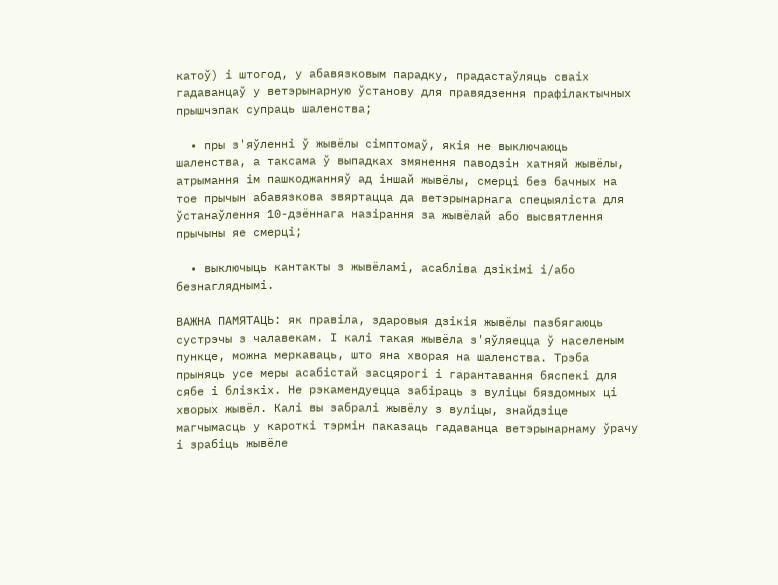катоў) і штогод, у абавязковым парадку, прадастаўляць сваіх гадаванцаў у ветэрынарную ўстанову для правядзення прафілактычных прышчэпак супраць шаленства;

  • пры з'яўленні ў жывёлы сімптомаў, якія не выключаюць шаленства, а таксама ў выпадках змянення паводзін хатняй жывёлы, атрымання ім пашкоджанняў ад іншай жывёлы, смерці без бачных на тое прычын абавязкова звяртацца да ветэрынарнага спецыяліста для ўстанаўлення 10-дзённага назірання за жывёлай або высвятлення прычыны яе смерці;

  • выключыць кантакты з жывёламі, асабліва дзікімі і/або безнагляднымі.

ВАЖНА ПАМЯТАЦЬ: як правіла, здаровыя дзікія жывёлы пазбягаюць сустрэчы з чалавекам. І калі такая жывёла з'яўляецца ў населеным пункце, можна меркаваць, што яна хворая на шаленства. Трэба прыняць усе меры асабістай засцярогі і гарантавання бяспекі для сябе і блізкіх. Не рэкамендуецца забіраць з вуліцы бяздомных ці хворых жывёл. Калі вы забралі жывёлу з вуліцы, знайдзіце магчымасць у кароткі тэрмін паказаць гадаванца ветэрынарнаму ўрачу і зрабіць жывёле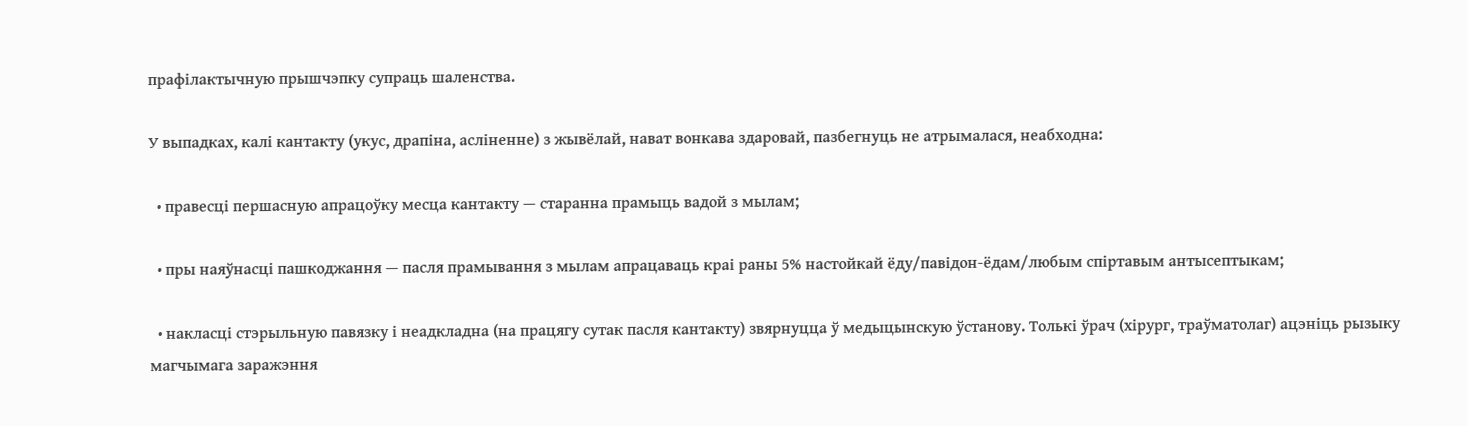прафілактычную прышчэпку супраць шаленства.

У выпадках, калі кантакту (укус, драпіна, асліненне) з жывёлай, нават вонкава здаровай, пазбегнуць не атрымалася, неабходна:

  • правесці першасную апрацоўку месца кантакту — старанна прамыць вадой з мылам;

  • пры наяўнасці пашкоджання — пасля прамывання з мылам апрацаваць краі раны 5% настойкай ёду/павідон-ёдам/любым спіртавым антысептыкам;

  • накласці стэрыльную павязку і неадкладна (на працягу сутак пасля кантакту) звярнуцца ў медыцынскую ўстанову. Толькі ўрач (хірург, траўматолаг) ацэніць рызыку магчымага заражэння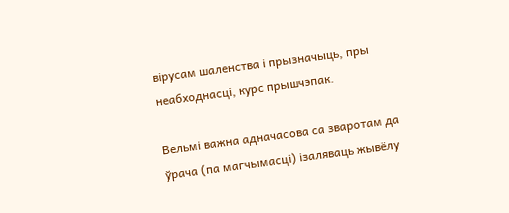вірусам шаленства і прызначыць, пры неабходнасці, курс прышчэпак.

Вельмі важна адначасова са зваротам да ўрача (па магчымасці) ізаляваць жывёлу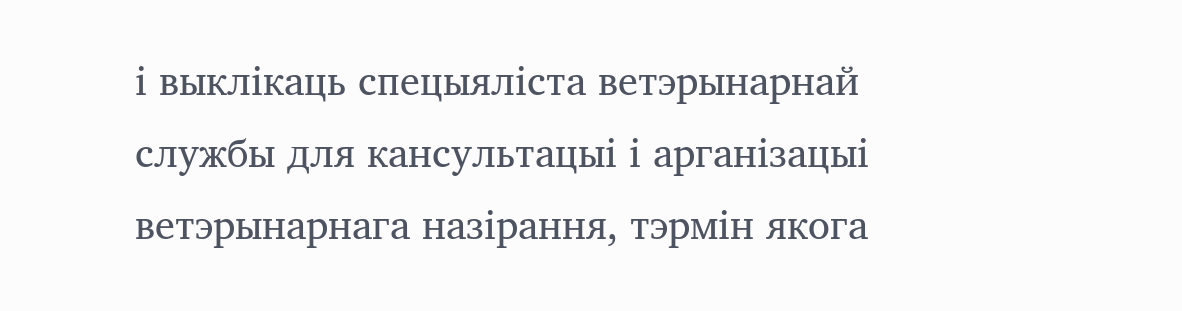і выклікаць спецыяліста ветэрынарнай службы для кансультацыі і арганізацыі ветэрынарнага назірання, тэрмін якога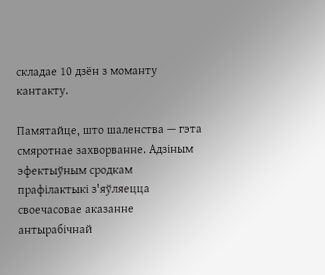складае 10 дзён з моманту кантакту.

Памятайце, што шаленства — гэта смяротнае захворванне. Адзіным эфектыўным сродкам прафілактыкі з'яўляецца своечасовае аказанне антырабічнай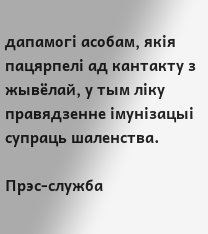дапамогі асобам, якія пацярпелі ад кантакту з жывёлай, у тым ліку правядзенне імунізацыі супраць шаленства.

Прэс-служба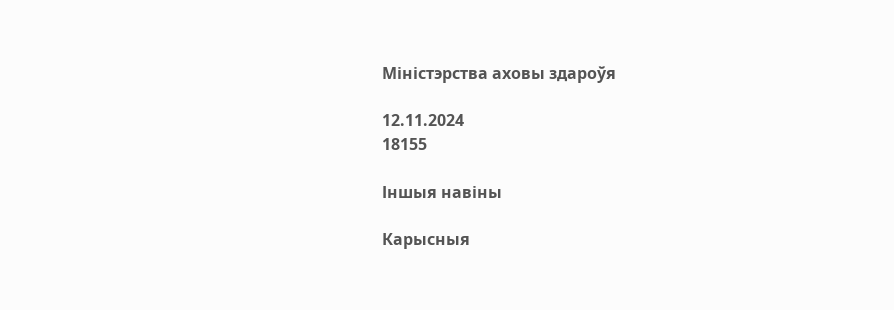Міністэрства аховы здароўя

12.11.2024
18155

Іншыя навіны

Карысныя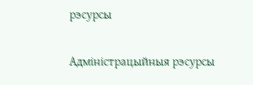рэсурсы

Адміністрацыйныя рэсурсы